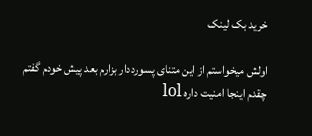خرید بک لینک

اولش میخواستم از این متنای پسورددار بزارم بعد پیش خودم گفتم چقدم اینجا امنیت داره lol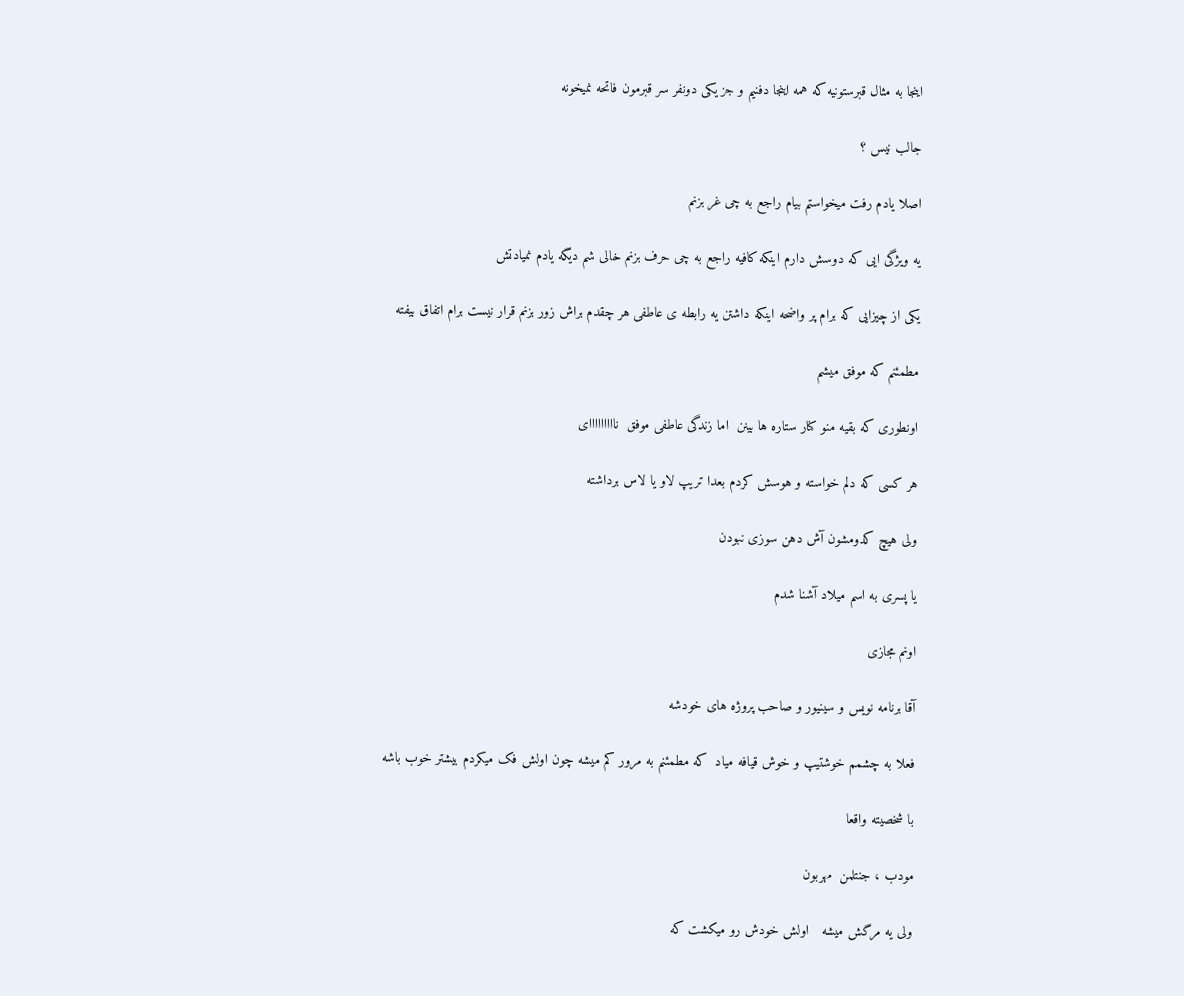اینجا به مثال قبرستونیه که همه اینجا دفنیم و جز یکی دونفر سر قبرمون فاتحه نمیخونه

جالب نیس ؟

اصلا یادم رفت میخواستم بیام راجع به چی غر بزنم

یه ویژگی ایی که دوسش دارم اینکه کافیه راجع به چی حرف بزنم خالی شم دیگه یادم نمیادتش

یکی از چیزایی که برام پر واضحه اینکه داشتن یه رابطه ی عاطفی هر چقدم براش زور بزنم قرار نیست برام اتفاق بیفته

مطمئنم که موفق میشم

اونطوری که بقیه منو کنار ستاره ها بینن  اما زندگی عاطفی موفق  نااااااااای

هر کسی که دلم خواسته و هوسش کردم بعدا تریپ لاو یا لاس برداشته

ولی هیچ کدومشون آش دهن سوزی نبودن

یا پسری به اسم میلاد آشنا شدم

اونم مجازی

آقا برنامه نویس و سینیور و صاحب پروژه های خودشه

فعلا به چشمم خوشتیپ و خوش قیافه میاد  که مطمئنم به مرور کم میشه چون اولش فک میکردم بیشتر خوب باشه

با شخصیته واقعا

مودب ، جنتلمن  مهربون

ولی یه مرگش میشه   اولش خودش رو میکشت که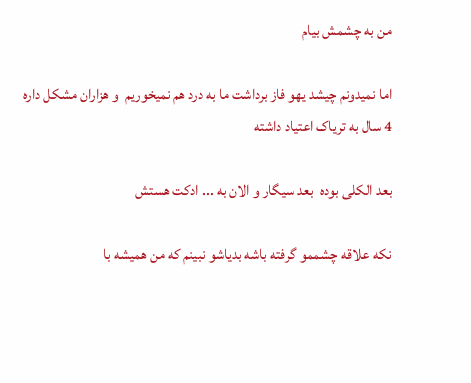من به چشمش بیام

اما نمیدونم چیشد یهو فاز برداشت ما به درد هم نمیخوریم  و هزاران مشکل داره 4 سال به تریاک اعتیاد داشته

بعد الکلی بوده  بعد سیگار و الان به ... ادکت هستش

نکه علاقه چشممو گرفته باشه بدیاشو نبینم که من همیشه با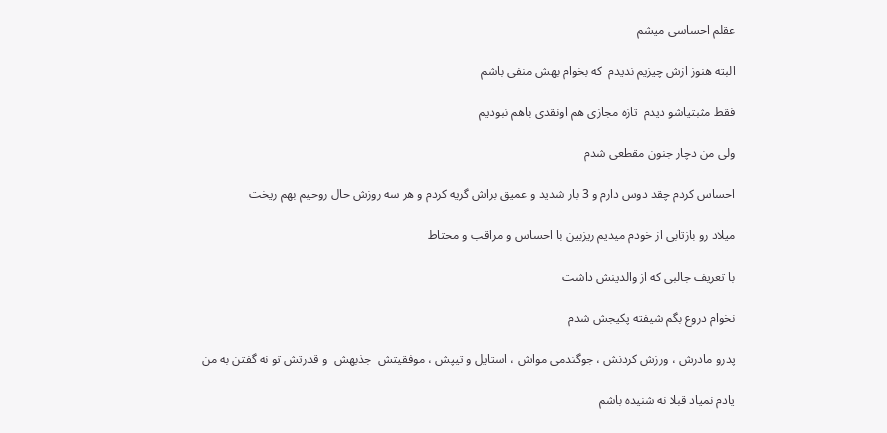عقلم احساسی میشم

البته هنوز ازش چیزیم ندیدم  که بخوام بهش منفی باشم

فقط مثبتیاشو دیدم  تازه مجازی هم اونقدی باهم نبودیم

ولی من دچار جنون مقطعی شدم

احساس کردم چقد دوس دارم و 3 بار شدید و عمیق براش گریه کردم و هر سه روزش حال روحیم بهم ریخت

میلاد رو بازتابی از خودم میدیم ریزبین با احساس و مراقب و محتاط

با تعریف جالبی که از والدینش داشت

نخوام دروع بگم شیفته پکیجش شدم

پدرو مادرش ، ورزش کردنش ، جوگندمی مواش ، استایل و تیپش ، موفقیتش  جذبهش  و قدرتش تو نه گفتن به من

یادم نمیاد قبلا نه شنیده باشم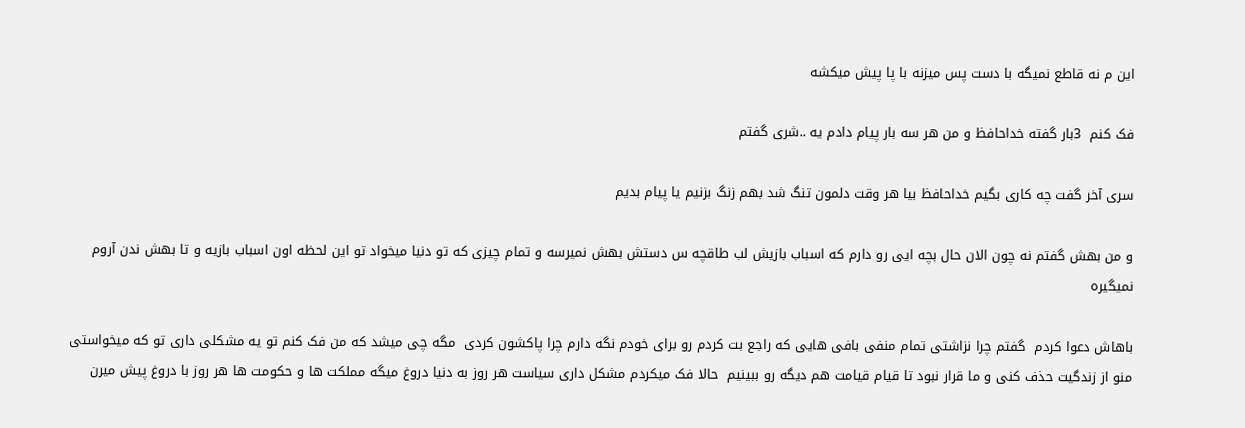این م نه قاطع نمیگه با دست پس میزنه با پا پیش میکشه

فک کنم  3بار گفته خداحافظ و من هر سه بار پیام دادم یه ..شری گفتم

سری آخر گفت چه کاری بگیم خداحافظ بیا هر وقت دلمون تنگ شد بهم زنگ بزنیم یا پیام بدیم

و من بهش گفتم نه چون الان حال بچه ایی رو دارم که اسباب بازیش لب طاقچه س دستش بهش نمیرسه و تمام چیزی که تو دنیا میخواد تو این لحظه اون اسباب بازیه و تا بهش ندن آروم نمیگیره

باهاش دعوا کردم  گفتم چرا نزاشتی تمام منفی بافی هایی که راجع بت کردم رو برای خودم نگه دارم چرا پاکشون کردی  مگه چی میشد که من فک کنم تو یه مشکلی داری تو که میخواستی منو از زندگیت حذف کنی و ما قرار نبود تا قیام قیامت هم دیگه رو ببینیم  حالا فک میکردم مشکل داری سیاست هر روز به دنیا دروغ میگه مملکت ها و حکومت ها هر روز با دروغ پیش میرن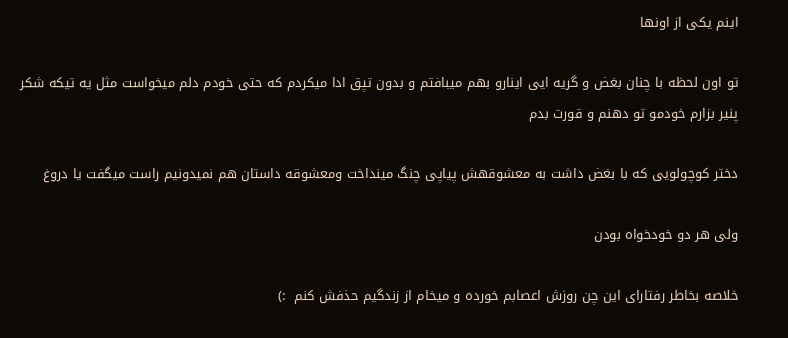اینم یکی از اونها

تو اون لحظه با چنان بغض و گریه ایی اینارو بهم میبافتم و بدون تپق ادا میکردم که حتی خودم دلم میخواست مثل یه تیکه شکر پنیر بزارم خودمو تو دهنم و قورت بدم

دختر کوچولویی که با بغض داشت به معشوقهش پیاپی چنگ مینداخت ومعشوقه داستان هم نمیدونیم راست میگفت یا دروغ

ولی هر دو خودخواه بودن

خلاصه بخاطر رفتارای این چن روزش اعصابم خورده و میخام از زندگیم حذفش کنم  :)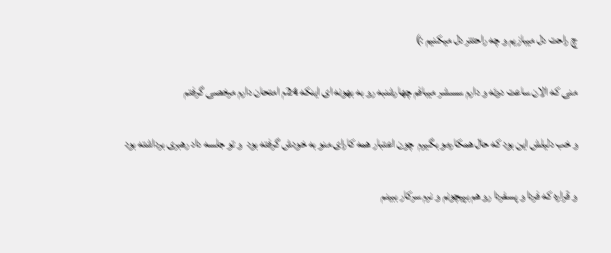چ راحت دل میبازیم و چه راحتتر دل میکنیم :)

منی که الان ساعت دوئه و دارم سسشر میبافم چهارشنبه رو به بهونه ای اینکه 24م امتحان دارم مرخصی گرفتم

و خب دلیلش این بود که حال همکارمو بگیرم  چون اعتبار همه کارای منو به خودش گرفته بود  و تو جلسه داد رهبری برداشته بود

و قراره که فردا و پسفردا رو هم بپیچونم و نرم سرکار ببینم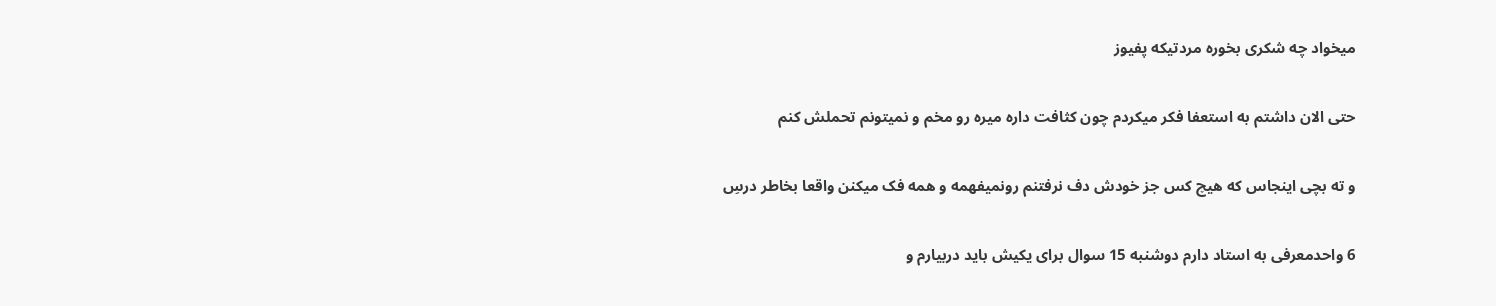میخواد چه شکری بخوره مردتیکه پفیوز

حتی الان داشتم به استعفا فکر میکردم چون کثافت داره میره رو مخم و نمیتونم تحملش کنم

و ته بچی اینجاس که هیچ کس جز خودش دف نرفتنم رونمیفهمه و همه فک میکنن واقعا بخاطر درسِ

6 واحدمعرفی به استاد دارم دوشنبه 15 سوال برای یکیش باید دربیارم و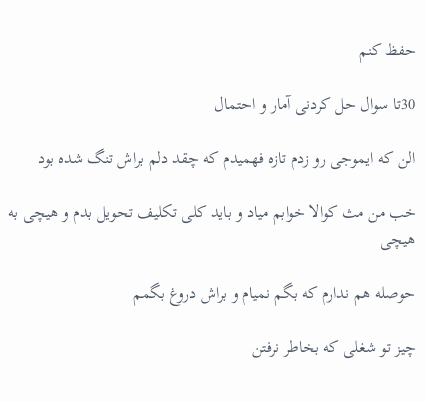حفظ کنم

30تا سوال حل کردنی آمار و احتمال

الن که ایموجی رو زدم تازه فهمیدم که چقد دلم براش تنگ شده بود

خب من مث کوالا خوابم میاد و باید کلی تکلیف تحویل بدم و هیچی به هیچی

حوصله هم ندارم که بگم نمیام و براش دروغ بگمم

چیز تو شغلی که بخاطر نرفتن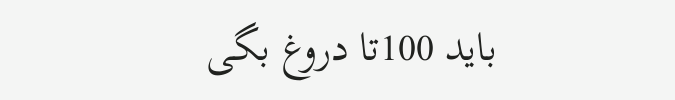باید 100تا دروغ بگی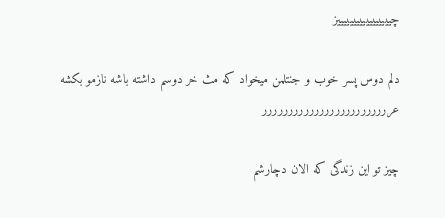چیییییییییییییییییز

دلم دوس پسر خوب و جنتلمن میخواد که مث خر دوسم داشته باشه نازمو بکشه عررررررررررررررررررررررررر

چیز تو این زندگی که الان دچارشم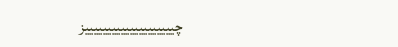چییییییییییییییییییییز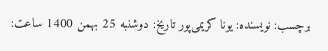برچسب: نویسنده: یونا کریمی‌پور تاريخ: دوشنبه 25 بهمن 1400 ساعت: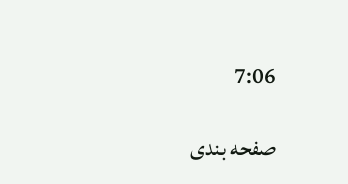7:06

صفحه بندی